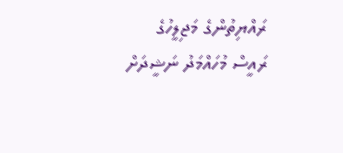ރައްޔިތުންގެ މަޖިލީހުގެ ރައީސް މުހައްމަދު ނަޝީދަށް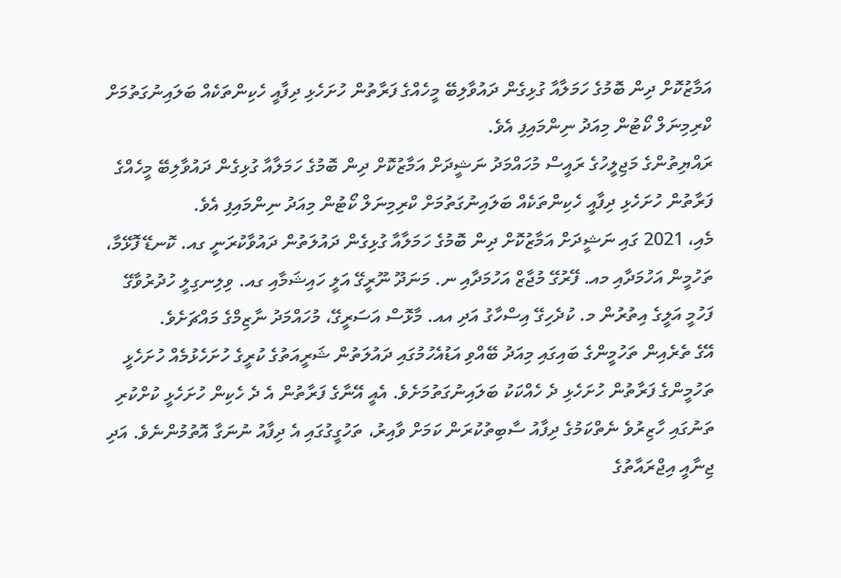އަމާޒުކޮށް ދިން ބޮމުގެ ހަމަލާއާ ގުޅިގެން ދައުވާލިބޭ މީހެއްގެ ފަރާތުން ހުށަހެޅި ދިފާއީ ހެކިންތަކެއް ބަލައިނުގަތުމަށް ކްރިމިނަލް ކޯޓުން މިއަދު ނިންމައިފި އެވެ.
ރައްޔިތުންގެ މަޖިލީހުގެ ރައީސް މުހައްމަދު ނަޝީދަށް އަމާޒުކޮށް ދިން ބޮމުގެ ހަމަލާއާ ގުޅިގެން ދައުވާލިބޭ މީހެއްގެ ފަރާތުން ހުށަހެޅި ދިފާއީ ހެކިންތަކެއް ބަލައިނުގަތުމަށް ކްރިމިނަލް ކޯޓުން މިއަދު ނިންމައިފި އެވެ.
މެއި، 2021 ގައި ނަޝީދަށް އަމާޒުކޮށް ދިން ބޮމުގެ ހަމަލާއާ ގުޅިގެން ދައުލަތުން ދައުވާކުރަނީ ގއ. ކޮނޑޭ ފޮޅޭމާ، ތަހުމީން އަހުމަދާއި މއ. ފޭރުގޭ މުޖާޒް އަހުމަދާއި ނ. މަނަދޫ ނޫރީގޭ އަލީ ހައިޝަމާއި ގއ. ވިލިނގިލީ ހުދުރުވާގޭ ފަހުމީ އަލީގެ އިތުރުން މ. ކުދެހިގޭ އިސްހާގު އަދި އއ. މާޅޮސް އަސަރީގޭ، މުހައްމަދު ނާޒިމްގެ މައްޗަށެވެ.
އޭގެ ތެރެއިން ތަހުމީންގެ ބައިގައި މިއަދު ބޭއްވި އަޑުއެހުމުގައި ދައުލަތުން ޝަރީއަތުގެ ކުރީގެ ހުށަހެޅުމެއް ހުށަހެޅީ ތަހުމީންގެ ފަރާތުން ހުށަހެޅި ދެ ހެއްކަކު ބަލައިނުގަތުމަށެވެ. އެއީ އޭނާގެ ފަރާތުން އެ ދެ ހެކިން ހުށަހެޅީ ކުށްކުރި ތަނުގައި ހާޒިރުވެ ނެތްކަމުގެ ދިފާއު ސާބިތުކުރަން ކަމަށް ވާއިރު، ތަހުގީގުގައި އެ ދިފާއު ނުނަގާ އޮތުމުންނެވެ. އަދި ޖިނާއީ އިޖްރައާތުގެ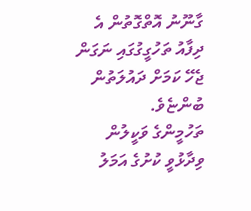ގާނޫނު އޮތްގޮތުން އެ ދިފާއު ތަހުގީގުގައި ނަގަން ޖެހޭ ކަމަށް ދައުލަތުން ބުންޏެވެ.
ތަހުމީންގެ ވަކީލުން ވިދާޅުވީ ކުށުގެ އަމަލު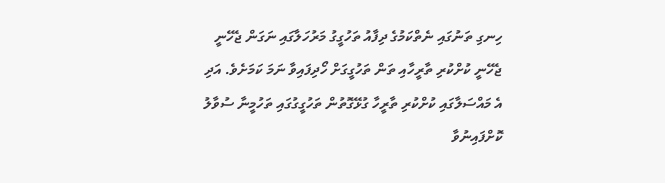ހިނގި ތަނުގައި ނެތްކަމުގެ ދިފާއު ތަހުގީގު މަރުހަލާގައި ނަގަން ޖެހޭނީ ޖެހޭނީ ކުށްކުރި ތާރީހާއި ތަން ތަހުގީގަށް ހޯދިފައިވާ ނަމަ ކަމަށެވެ. އަދި އެ މައްސަލާގައި ކުށްކުރި ތާރީހާ ގުޅޭގޮތުން ތަހުގީގުގައި ތަހުމީނާ ސުވާލު ކޮށްފައިނުވާ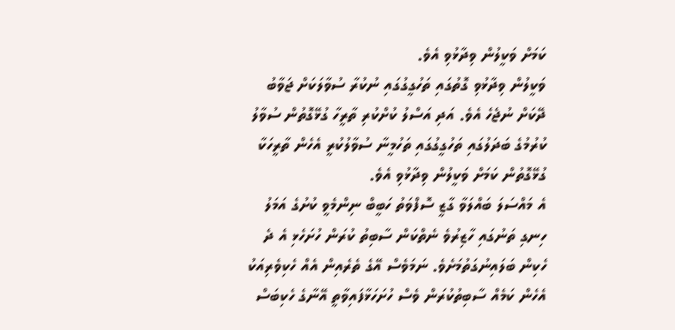ކަމަށް ވަކީލުން ވިދާޅުވި އެވެ.
ވަކީލުން ވިދާޅުވި ގޮތުގައި ތަހުގީގުގައި ނުކުރާ ސުވާލަކަށް ޖަވާބު ދޭކަށް ނުޖެހެ އެވެ. އަދި އަސްލު ކުށްކުރި ތާރީހާ ގުޅޭގޮތުން ސުވާލު ކުރުމުގެ ބަދަލުގައި ތަހުގީގުގައި ތަހުމީނާ ސުވާލުކުރީ އެހެން ތާރީހަކާ ގުޅޭގޮތުން ކަމަށް ވަކީލުން ވިދާޅުވި އެވެ.
އެ މައްސަލަ ބައްލަވާ ގާޒީ ސޮފްވަތު ހަބީބް ނިންމެވީ ކުށުގެ އަމަލު ހިނގި ތަނުގައި ހާޒިރުވެ ނެތްކަން ސާބިތު ކުރަން ހުށަހެޅި އެ ދެ ހެކިން ބަލައިނުގަތުމަށެވެ. ނަމަވެސް އޭގެ ތެރެއިން އެއް ހެކިވެރިއަކު އެހެން ކަމެއް ސާބިތުކުރަން ވެސް ހުށަހަޅާފައިވާތީ އޭނާގެ ހެކިބަސް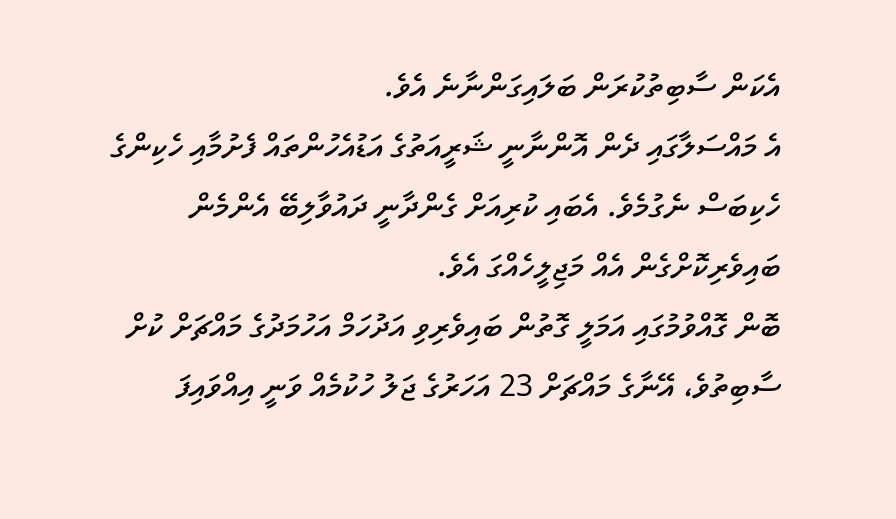އެކަން ސާބިތުކުރަން ބަލައިގަންނާނެ އެވެ.
އެ މައްސަލާގައި ދެން އޮންނާނީ ޝަރީއަތުގެ އަޑުއެހުންތައް ފެށުމާއި ހެކިންގެ ހެކިބަސް ނެގުމެވެ. އެބައި ކުރިއަށް ގެންދާނީ ދައުވާލިބޭ އެންމެން ބައިވެރިކޮށްގެން އެއް މަޖިލީހެއްގަ އެވެ.
ބޮން ގޮއްވުމުގައި އަމަލީ ގޮތުން ބައިވެރިވި އަދުހަމް އަހުމަދުގެ މައްޗަށް ކުށް ސާބިތުވެ، އޭނާގެ މައްޗަށް 23 އަހަރުގެ ޖަލު ހުކުމެއް ވަނީ އިއްވައިފަ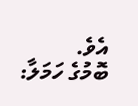އެވެ.
ބޮމުގެ ހަމަލާ: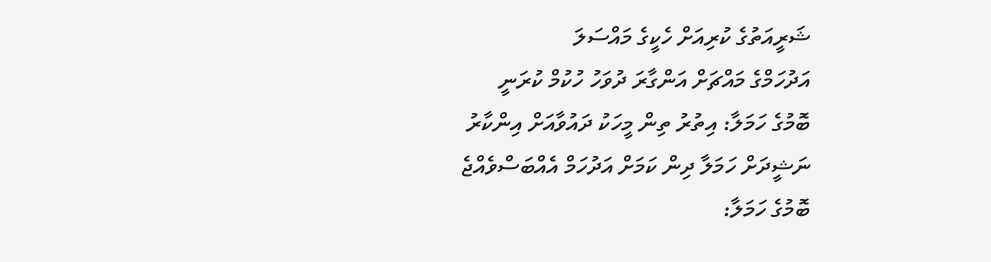ޝަރީއަތުގެ ކުރިއަށް ހެކީގެ މައްސަލަ
އަދުހަމްގެ މައްޗަށް އަންގާރަ ދުވަހު ހުކުމް ކުރަނީ
ބޮމުގެ ހަމަލާ: އިތުރު ތިން މީހަކު ދައުވާއަށް އިންކާރު
ނަޝީދަށް ހަމަލާ ދިން ކަމަށް އަދުހަމް އެއްބަސްވެއްޖެ
ބޮމުގެ ހަމަލާ: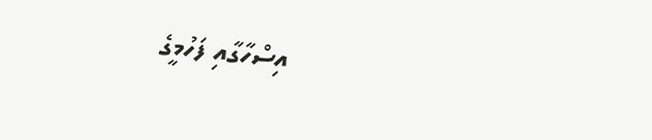އިސްހާގާއި ފަހުމީގެ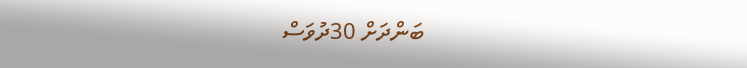ބަންދަށް 30ދުވަސް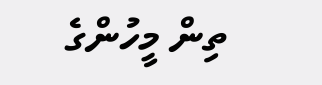ތިން މީހުންގެ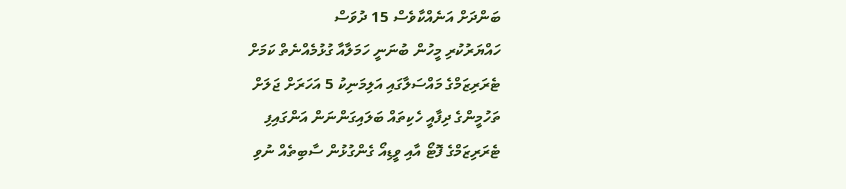ބަންދަށް އަނެއްކާވެސް 15 ދުވަސް
ހައްޔަރުކުރި މީހުން ބުނަނީ ހަމަލާއާ ގުޅުމެއްނެތް ކަމަށް
ޓެރަރިޒަމްގެ މައްސަލާގައި އަލިމަނިކު 5 އަހަރަށް ޖަލަށް
ތަހުމީންގެ ދިފާއީ ހެކިތައް ބަލައިގަންނަން އަންގައިފި
ޓެރަރިޒަމްގެ ފޮޓޯ އާއި ވީޑިއޯ ގެންގުޅުން ސާބިތެއް ނުވި